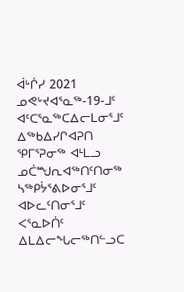ᐋᒡᒌᓯ 2021
ᓄᕙᒡᔪᐊᕐᓇᖅ-19-ᒧᑦ ᐊᑦᑕᕐᓇᖅᑕᐃᓕᒪᓂᕐᒧᑦ ᐃᖅᑲᐃᓯᒋᐊᕈᑎ
ᕿᒥᕐᕈᓂᖅ ᐊᒻᒪᓗ ᓄᑖᙳᕆᐊᖅᑎᑦᑎᓂᖅ ᓴᖅᑭᔮᕐᕕᐅᓂᕐᒧᑦ ᐊᐅᓚᑦᑎᓂᕐᒧᑦ ᐸᕐᓇᐅᑏᑦ
ᐃᒪᐃᓕᖓᓕᖅᑎᓪᓗᑕ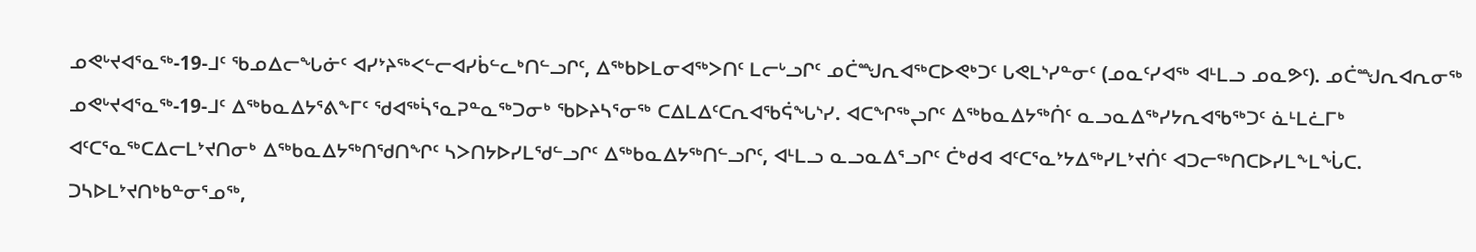ᓄᕙᒡᔪᐊᕐᓇᖅ-19-ᒧᑦ ᖃᓄᐃᓕᖓᓃᑦ ᐊᓯᔾᔨᖅᐸᓪᓕᐊᓯᑳᓪᓚᒃᑎᓪᓗᒋᑦ, ᐃᖅᑲᐅᒪᓂᐊᖅᐳᑎᑦ ᒪᓕᒡᓗᒋᑦ ᓄᑖᙳᕆᐊᖅᑕᐅᕙᒃᑐᑦ ᒐᕙᒪᔅᓯᓐᓂᑦ (ᓄᓇᑦᓯᐊᖅ ᐊᒻᒪᓗ ᓄᓇᕗᑦ). ᓄᑖᙳᕆᐊᕆᓂᖅ ᓄᕙᒡᔪᐊᕐᓇᖅ-19-ᒧᑦ ᐃᖅᑲᓇᐃᔭᕐᕕᖕᒥᑦ ᖁᐊᖅᓵᕐᓇᕈᓐᓇᖅᑐᓂᒃ ᖃᐅᔨᓴᕐᓂᖅ ᑕᐃᒪᐃᑦᑕᕆᐊᖃᕌᖓᔅᓯ. ᐊᑕᖏᖅᖢᒋᑦ ᐃᖅᑲᓇᐃᔭᖅᑏᑦ ᓇᓗᓇᐃᖅᓯᔭᕆᐊᖃᖅᑐᑦ ᓈᒻᒪᓛᒥᒃ ᐊᑦᑕᕐᓇᖅᑕᐃᓕᒪᔾᔪᑎᓂᒃ ᐃᖅᑲᓇᐃᔭᖅᑎᖁᑎᖏᑦ ᓴᐳᑎᔭᐅᓯᒪᖁᓪᓗᒋᑦ ᐃᖅᑲᓇᐃᔭᖅᑎᓪᓗᒋᑦ, ᐊᒻᒪᓗ ᓇᓗᓇᐃᕐᓗᒋᑦ ᑖᒃᑯᐊ ᐊᑦᑕᕐᓇᔾᔭᐃᖅᓯᒪᔾᔪᑏᑦ ᐊᑐᓕᖅᑎᑕᐅᓯᒪᖕᒪᖔᑕ.
ᑐᓴᐅᒪᔾᔪᑎᒃᑲᓐᓂᕐᓄᖅ,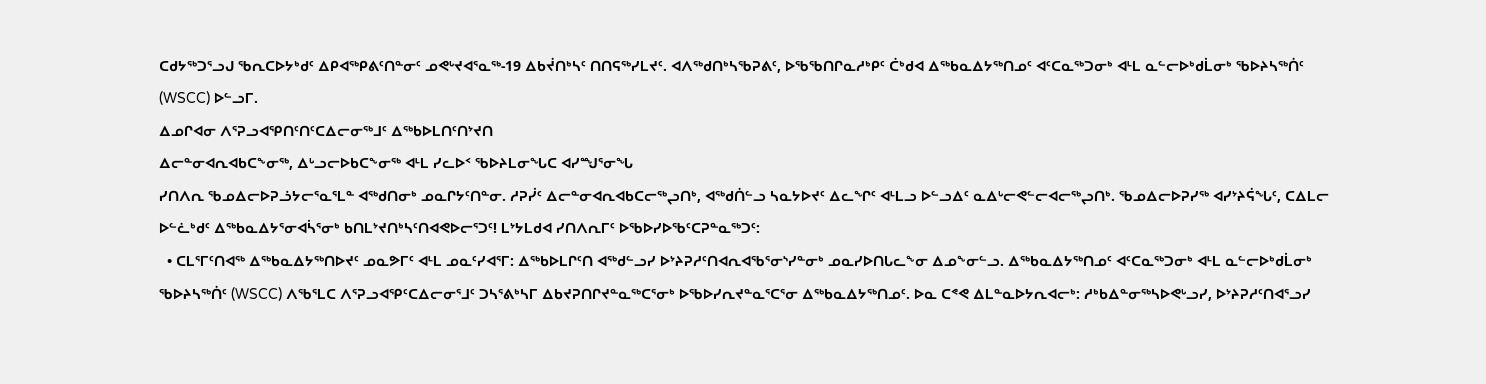ᑕᑯᔭᖅᑐᕐᓗᒍ ᖃᕆᑕᐅᔭᒃᑯᑦ ᐃᑭᐊᖅᑭᕕᑦᑎᓐᓂᑦ ᓄᕙᒡᔪᐊᕐᓇᖅ-19 ᐃᑲᔫᑎᒃᓴᑦ ᑎᑎᕋᖅᓯᒪᔪᑦ. ᐊᐱᖅᑯᑎᒃᓴᖃᕈᕕᑦ, ᐅᖃᖃᑎᒋᓇᓱᒃᑭᑦ ᑖᒃᑯᐊ ᐃᖅᑲᓇᐃᔭᖅᑎᓄᑦ ᐊᑦᑕᓇᖅᑐᓂᒃ ᐊᒻᒪ ᓇᓪᓕᐅᒃᑯᒫᓂᒃ ᖃᐅᔨᓴᖅᑏᑦ (WSCC) ᐅᓪᓗᒥ.
ᐃᓄᒋᐊᓂ ᐱᕐᕈᓗᐊᕿᑎᑦᑎᑦᑕᐃᓕᓂᖅᒧᑦ ᐃᖅᑲᐅᒪᑎᑦᑎᔾᔪᑎ
ᐃᓕᓐᓂᐊᕆᐊᑲᑕᖕᓂᖅ, ᐃᒡᓗᓕᐅᑲᑕᖕᓂᖅ ᐊᒻᒪ ᓯᓚᐅᑉ ᖃᐅᔨᒪᓂᖓᑕ ᐊᓯᙳᕐᓂᖓ
ᓯᑎᐱᕆ ᖃᓄᐃᓕᐅᕈᓘᔭᓕᕐᓇᕐᒪᓐ ᐊᖅᑯᑎᓂᒃ ᓄᓇᒋᔭᑦᑎᓐᓂ. ᓱᕈᓰᑦ ᐃᓕᓐᓂᐊᕆᐊᑲᑕᓕᖅᖢᑎᒃ, ᐊᖅᑯᑏᓪᓗ ᓴᓇᔭᐅᔪᑦ ᐃᓚᖏᑦ ᐊᒻᒪᓗ ᐅᓪᓗᐃᑦ ᓇᐃᒡᓕᕙᓪᓕᐊᓕᖅᖢᑎᒃ. ᖃᓄᐃᓕᐅᕈᓯᖅ ᐊᓯᔾᔨᕌᖓᑦ, ᑕᐃᒪᓕ ᐅᓪᓛᒃᑯᑦ ᐃᖅᑲᓇᐃᔭᕐᓂᐊᓵᕐᓂᒃ ᑲᑎᒪᔾᔪᑎᒃᓴᑦᑎᐊᕙᐅᓕᕐᑐᑦ! ᒪᔾᔭᒪᑯᐊ ᓯᑎᐱᕆᒥᑦ ᐅᖃᐅᓯᐅᖃᑦᑕᕈᓐᓇᖅᑐᑦ:
  • ᑕᒪᕐᒥᑦᑎᐊᖅ ᐃᖅᑲᓇᐃᔭᖅᑎᐅᔪᑦ ᓄᓇᕗᒥᑦ ᐊᒻᒪ ᓄᓇᑦᓯᐊᕐᒥ: ᐃᖅᑲᐅᒪᒋᑦᑎ ᐊᖅᑯᓪᓗᓯ ᐅᔾᔨᕈᓱᑦᑎᐊᕆᐊᖃᕐᓂᔅᓯᓐᓂᒃ ᓄᓇᓯᐅᑎᒐᓚᖕᓂ ᐃᓄᖕᓂᓪᓗ. ᐃᖅᑲᓇᐃᔭᖅᑎᓄᑦ ᐊᑦᑕᓇᖅᑐᓂᒃ ᐊᒻᒪ ᓇᓪᓕᐅᒃᑯᒫᓂᒃ ᖃᐅᔨᓴᖅᑏᑦ (WSCC) ᐱᖃᕐᒪᑕ ᐱᕐᕈᓗᐊᕿᑦᑕᐃᓕᓂᕐᒧᑦ ᑐᓴᕐᕕᒃᓴᒥ ᐃᑲᔪᕈᑎᒋᔪᓐᓇᖅᑕᕐᓂᒃ ᐅᖃᐅᓯᕆᔪᓐᓇᕐᑕᕐᓂ ᐃᖅᑲᓇᐃᔭᖅᑎᓄᑦ. ᐅᓇ ᑕᕝᕙ ᐃᒪᓐᓇᐅᔭᕆᐊᓕᒃ: ᓱᒃᑲᐃᓐᓂᖅᓴᐅᕙᒡᓗᓯ, ᐅᔾᔨᕈᓱᑦᑎᐊᕐᓗᓯ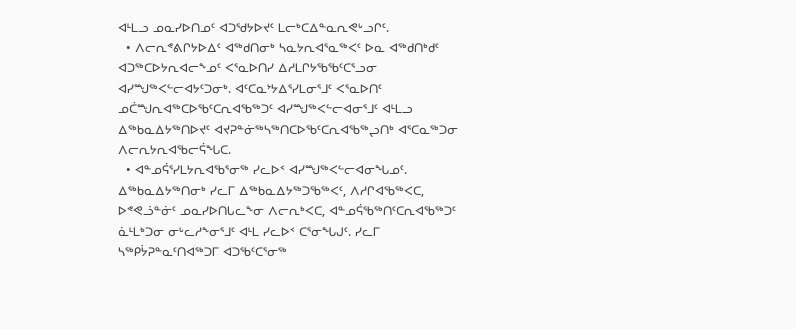ᐊᒻᒪᓗ ᓄᓇᓯᐅᑎᓄᑦ ᐊᑐᖁᔭᐅᔪᑦ ᒪᓕᒃᑕᐃᓐᓇᕆᕙᒡᓗᒋᑦ.
  • ᐱᓕᕆᕝᕕᒋᔭᐅᐃᑦ ᐊᖅᑯᑎᓂᒃ ᓴᓇᔭᕆᐊᕐᓇᖅᐸᑦ ᐅᓇ ᐊᖅᑯᑎᒃᑯᑦ ᐊᑐᖅᑕᐅᔭᕆᐊᓕᖕᓄᑦ ᐸᕐᓇᐅᑎᓯ ᐃᓱᒪᒋᔭᖃᖃᑦᑕᕐᓗᓂ ᐊᓯᙳᖅᐸᓪᓕᐊᔭᑦᑐᓂᒃ. ᐊᑦᑕᓇᔾᔭᐃᕐᓯᒪᓂᕐᒧᑦ ᐸᕐᓇᐅᑎᑦ ᓄᑖᙳᕆᐊᖅᑕᐅᖃᑦᑕᕆᐊᖃᖅᑐᑦ ᐊᓯᙳᖅᐸᓪᓕᐊᓂᕐᒧᑦ ᐊᒻᒪᓗ ᐃᖅᑲᓇᐃᔭᖅᑎᐅᔪᑦ ᐊᔪᕈᓐᓃᖅᓴᖅᑎᑕᐅᖃᑦᑕᕆᐊᖃᖅᖢᑎᒃ ᐊᕐᑕᓇᖅᑐᓂ ᐱᓕᕆᔭᕆᐊᖃᓕᕌᖓᑕ.
  • ᐊᓐᓄᕌᕐᓯᒪᔭᕆᐊᖃᕐᓂᖅ ᓯᓚᐅᑉ ᐊᓯᙳᖅᐸᓪᓕᐊᓂᖓᓄᑦ. ᐃᖅᑲᓇᐃᔭᖅᑎᓂᒃ ᓯᓚᒥ ᐃᖅᑲᓇᐃᔭᖅᑐᖃᖅᐸᑦ, ᐱᓱᒋᐊᖃᖅᐸᑕ, ᐅᕝᕙᓘᓐᓃᑦ ᓄᓇᓯᐅᑎᒐᓚᖕᓂ ᐱᓕᕆᒃᐸᑕ, ᐊᓐᓄᕌᖃᖅᑎᑦᑕᕆᐊᖃᖅᑐᑦ ᓈᒻᒪᒃᑐᓂ ᓂᒡᓚᓱᖕᓂᕐᒧᑦ ᐊᒻᒪ ᓯᓚᐅᑉ ᑕᕐᓂᖓᒍᑦ. ᓯᓚᒥ ᓴᖅᑭᔮᕈᓐᓇᑦᑎᐊᖅᑐᒥ ᐊᑐᖃᑦᑕᕐᓂᖅ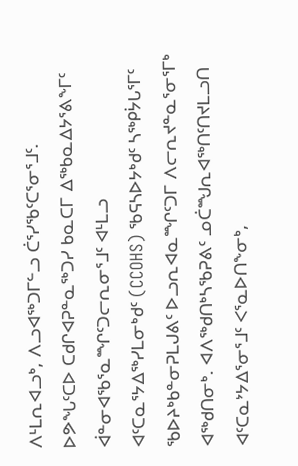ᐱᒻᒪᕆᐊᓗᒃ, ᐱᓗᐊᖅᑐᒥᓪᓗ ᑖᕐᓯᖃᑦᑕᕐᓂᕐᒧᑦ.
ᐅᕗᖓᑦᑕᐅ ᑕᑯᒋᐊᕈᓐᓇᖅᑐᓯ ᑲᓇᑕᒥ ᐃᖅᑲᓇᐃᔭᕐᕕᖕᒥᑦ ᐋᓐᓂᐊᖃᕐᓇᙱᑦᑐᓕᕆᓂᕐᒧᑦ ᐊᒻᒪᓗ ᐊᑦᑕᓇᕐᔭᐃᖅᓯᒪᓂᒃᑯᑦ (CCOHS) ᖃᕋᓴᐅᔭᒃᑯᑦ ᓴᖅᑭᔮᒐᕐᒥᑦ ᖃᐅᔨᒃᑲᓐᓂᕈᒪᒍᕕᑦ ᐅᓗᕆᐊᓇᙱᑦᑐᒥ ᐱᓕᕆᔪᓐᓇᕐᓂᕐᒥᒃ ᐊᖅᑯᑎᓂᒃ. ᐊᐱᖅᑯᑎᒃᓴᖃᕈᕕᑦ ᓄᑖᙳᕆᐊᖅᑎᑦᑎᔪᒪᓗᑎ ᐊᑦᑕᓇᔾᔭᐃᕐᓂᕐᒧᑦ ᐸᕐᓇᐅᑎᖕᓂᒃ,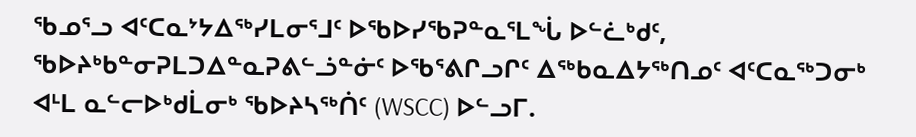ᖃᓄᕐᓗ ᐊᑦᑕᓇᔾᔭᐃᖅᓯᒪᓂᕐᒧᑦ ᐅᖃᐅᓯᖃᕈᓐᓇᕐᒪᖔ ᐅᓪᓛᒃᑯᑦ, ᖃᐅᔨᒃᑲᓐᓂᕈᒪᑐᐃᓐᓇᕈᕕᓪᓘᓐᓃᑦ ᐅᖃᕐᕕᒋᓗᒋᑦ ᐃᖅᑲᓇᐃᔭᖅᑎᓄᑦ ᐊᑦᑕᓇᖅᑐᓂᒃ ᐊᒻᒪ ᓇᓪᓕᐅᒃᑯᒫᓂᒃ ᖃᐅᔨᓴᖅᑏᑦ (WSCC) ᐅᓪᓗᒥ.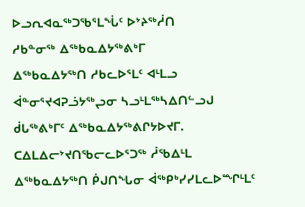ᐅᓗᕆᐊᓇᖅᑐᖃᕐᒪᖔᑦ ᐅᔾᔨᖅᓲᑎ
ᓱᑲᓐᓂᖅ ᐃᖅᑲᓇᐃᔭᖅᕕᒃᒥ
ᐃᖅᑲᓇᐃᔭᖅᑎ ᓱᑲᓚᐅᕐᒪᑦ ᐊᒻᒪᓗ ᐋᓐᓂᕐᔪᐊᕈᓘᔭᖅᖢᓂ ᓴᓗᒻᒪᖅᓴᐃᑎᓪᓗᒍ ᑰᒐᖅᕕᒃᒥᑦ ᐃᖅᑲᓇᐃᔭᖅᕕᒋᔭᐅᔪᒥ. ᑕᐃᒪᐃᓕᔾᔪᑎᖃᓕᓚᐅᕐᑐᖅ ᓲᖃᐃᒻᒪ ᐃᖅᑲᓇᐃᔭᖅᑎ ᑮᒍᑎᖓᓂ ᐋᖅᑭᒃᓯᓯᒪᓚᐅᙱᒻᒪᑦ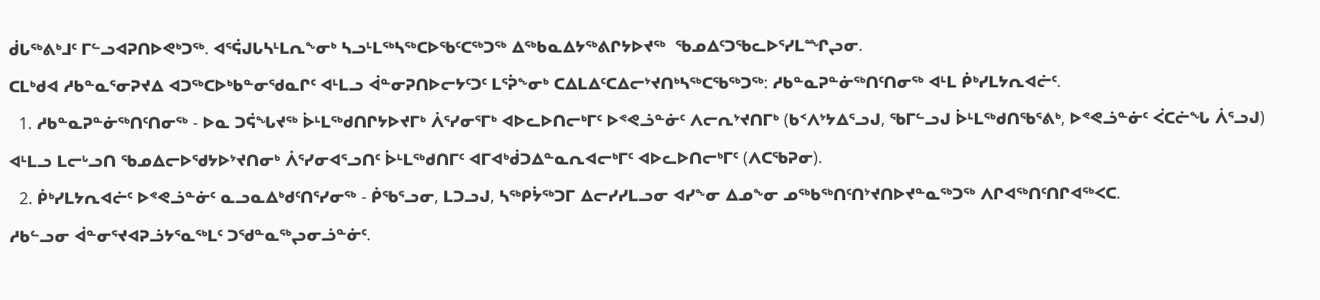ᑰᒐᖅᕕᒃᒧᑦ ᒥᓪᓗᐊᕈᑎᐅᕙᒃᑐᖅ. ᐊᕐᕌᒍᒐᓴᒻᒪᕆᖕᓂᒃ ᓴᓗᒻᒪᖅᓴᖅᑕᐅᖃᑦᑕᖅᑐᖅ ᐃᖅᑲᓇᐃᔭᖅᕕᒋᔭᐅᔪᖅ  ᖃᓄᐃᑦᑐᖃᓚᐅᕐᓯᒪᙱᖢᓂ.
ᑕᒪᒃᑯᐊ ᓱᑲᓐᓇᕐᓂᕈᔪᐃ ᐊᑐᖅᑕᐅᒃᑲᓐᓂᖁᓇᒋᑦ ᐊᒻᒪᓗ ᐋᓐᓂᕈᑎᐅᓕᔭᑦᑐᑦ ᒪᕐᕉᖕᓂᒃ ᑕᐃᒪᐃᑦᑕᐃᓕᔾᔪᑎᒃᓴᖅᑕᖃᖅᑐᖅ: ᓱᑲᓐᓇᕈᓐᓃᖅᑎᑦᑎᓂᖅ ᐊᒻᒪ ᑮᒃᓯᒪᔭᕆᐊᓖᑦ.
  1. ᓱᑲᓐᓇᕈᓐᓃᖅᑎᑦᑎᓂᖅ - ᐅᓇ ᑐᕌᖓᔪᖅ ᐆᒻᒪᖅᑯᑎᒋᔭᐅᔪᒥᒃ ᐲᕐᓯᓂᕐᒥᒃ ᐊᐅᓚᐅᑎᓕᒃᒥᑦ ᐅᕝᕙᓘᓐᓃᑦ ᐱᓕᕆᔾᔪᑎᒥᒃ (ᑲᑉᐱᔾᔭᐃᕐᓗᒍ, ᖃᒥᓪᓗᒍ ᐆᒻᒪᖅᑯᑎᖃᕐᕕᒃ, ᐅᕝᕙᓘᓐᓃᑦ ᐹᑕᓖᖓ ᐲᕐᓗᒍ) ᐊᒻᒪᓗ ᒪᓕᒡᓗᑎ ᖃᓄᐃᓕᐅᖁᔭᐅᔾᔪᑎᓂᒃ ᐲᕐᓯᓂᐊᕐᓗᑎᑦ ᐆᒻᒪᖅᑯᑎᒥᑦ ᐊᒥᐊᒃᑰᑐᐃᓐᓇᕆᐊᓕᒃᒥᑦ ᐊᐅᓚᐅᑎᓕᒃᒥᑦ (ᐱᑕᖃᕈᓂ).
  2. ᑮᒃᓯᒪᔭᕆᐊᓖᑦ ᐅᕝᕙᓘᓐᓃᑦ ᓇᓗᓇᐃᒃᑯᑦᑎᕐᓯᓂᖅ - ᑮᖃᕐᓗᓂ, ᒪᑐᓗᒍ, ᓴᖅᑭᔮᖅᑐᒥ ᐃᓕᓯᓯᒪᓗᓂ ᐊᓯᖕᓂ ᐃᓄᖕᓂ ᓄᖅᑲᖅᑎᑦᑎᔾᔪᑎᐅᔪᓐᓇᖅᑐᖅ ᐱᒋᐊᖅᑎᑦᑎᒋᐊᖅᐸᑕ.
ᓱᑲᓪᓗᓂ ᐋᓐᓂᕐᔪᐊᕈᓘᔭᕐᓇᖅᒪᑦ ᑐᖁᓐᓇᖅᖢᓂᓘᓐᓃᑦ.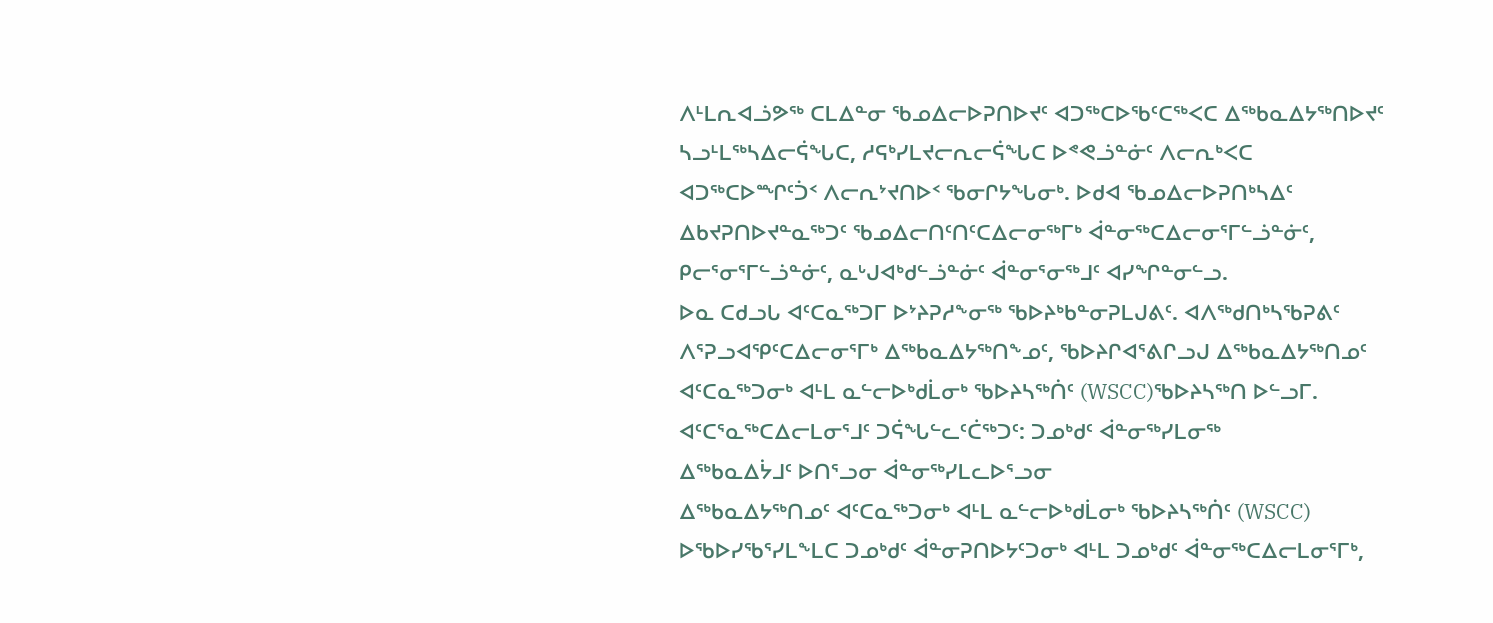ᐱᒻᒪᕆᐊᓘᕗᖅ ᑕᒪᐃᓐᓂ ᖃᓄᐃᓕᐅᕈᑎᐅᔪᑦ ᐊᑐᖅᑕᐅᖃᑦᑕᖅᐸᑕ ᐃᖅᑲᓇᐃᔭᖅᑎᐅᔪᑦ ᓴᓗᒻᒪᖅᓴᐃᓕᕌᖓᑕ, ᓱᕋᒃᓯᒪᔪᓕᕆᓕᕌᖓᑕ ᐅᕝᕙᓘᓐᓃᑦ ᐱᓕᕆᒃᐸᑕ ᐊᑐᖅᑕᐅᙱᑦᑑᑉ ᐱᓕᕆᔾᔪᑎᐅᑉ ᖃᓂᒋᔭᖓᓂᒃ. ᐅᑯᐊ ᖃᓄᐃᓕᐅᕈᑎᒃᓴᐃᑦ ᐃᑲᔪᕈᑎᐅᔪᓐᓇᖅᑐᑦ ᖃᓄᐃᓕᑎᑦᑎᑦᑕᐃᓕᓂᖅᒥᒃ ᐋᓐᓂᖅᑕᐃᓕᓂᕐᒥᓪᓘᓐᓃᑦ, ᑭᓕᕐᓂᕐᒥᓪᓘᓐᓃᑦ, ᓇᒡᒍᐊᒃᑯᓪᓘᓐᓃᑦ ᐋᓐᓂᕐᓂᖅᒧᑦ ᐊᓯᖏᓐᓂᓪᓗ.
ᐅᓇ ᑕᑯᓗᒐ ᐊᑦᑕᓇᖅᑐᒥ ᐅᔾᔨᕈᓱᖕᓂᖅ ᖃᐅᔨᒃᑲᓐᓂᕈᒪᒍᕕᑦ. ᐊᐱᖅᑯᑎᒃᓴᖃᕈᕕᑦ ᐱᕐᕈᓗᐊᕿᑦᑕᐃᓕᓂᕐᒥᒃ ᐃᖅᑲᓇᐃᔭᖅᑎᖕᓄᑦ, ᖃᐅᔨᒋᐊᕐᕕᒋᓗᒍ ᐃᖅᑲᓇᐃᔭᖅᑎᓄᑦ ᐊᑦᑕᓇᖅᑐᓂᒃ ᐊᒻᒪ ᓇᓪᓕᐅᒃᑯᒫᓂᒃ ᖃᐅᔨᓴᖅᑏᑦ (WSCC)ᖃᐅᔨᓴᖅᑎ ᐅᓪᓗᒥ.
ᐊᑦᑕᕐᓇᖅᑕᐃᓕᒪᓂᕐᒧᑦ ᑐᕌᖓᓪᓚᑦᑖᖅᑐᑦ: ᑐᓄᒃᑯᑦ ᐋᓐᓂᖅᓯᒪᓂᖅ
ᐃᖅᑲᓇᐃᔮᒧᑦ ᐅᑎᕐᓗᓂ ᐋᓐᓂᖅᓯᒪᓚᐅᕐᓗᓂ
ᐃᖅᑲᓇᐃᔭᖅᑎᓄᑦ ᐊᑦᑕᓇᖅᑐᓂᒃ ᐊᒻᒪ ᓇᓪᓕᐅᒃᑯᒫᓂᒃ ᖃᐅᔨᓴᖅᑏᑦ (WSCC) ᐅᖃᐅᓯᖃᕐᓯᒪᖕᒪᑕ ᑐᓄᒃᑯᑦ ᐋᓐᓂᕈᑎᐅᔭᑦᑐᓂᒃ ᐊᒻᒪ ᑐᓄᒃᑯᑦ ᐋᓐᓂᖅᑕᐃᓕᒪᓂᕐᒥᒃ,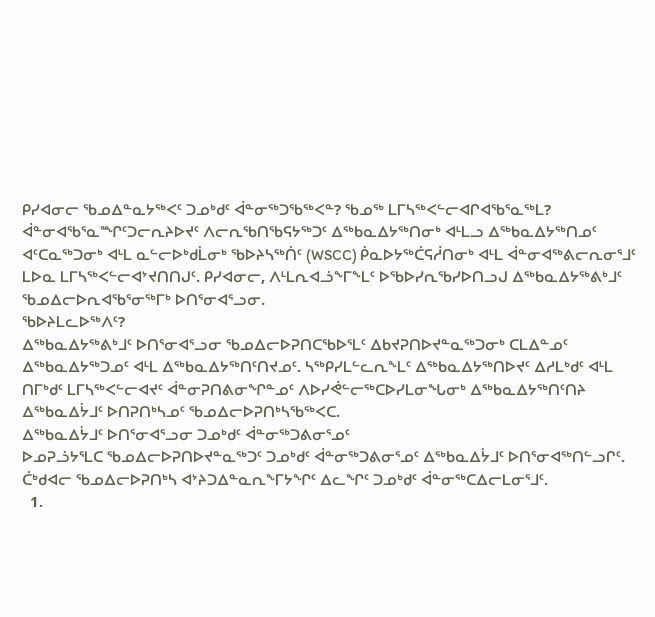ᑭᓯᐊᓂᓕ ᖃᓄᐃᓐᓇᔭᖅᐸᑦ ᑐᓄᒃᑯᑦ ᐋᓐᓂᖅᑐᖃᖅᐸᓐ? ᖃᓄᖅ ᒪᒥᓴᖅᐸᓪᓕᐊᒋᐊᖃᕐᓇᖅᒪ?
ᐋᓐᓂᐊᖃᕐᓇᙱᑦᑐᓕᕆᔨᐅᔪᑦ ᐱᓕᕆᖃᑎᖃᕋᔭᖅᑐᑦ ᐃᖅᑲᓇᐃᔭᖅᑎᓂᒃ ᐊᒻᒪᓗ ᐃᖅᑲᓇᐃᔭᖅᑎᓄᑦ ᐊᑦᑕᓇᖅᑐᓂᒃ ᐊᒻᒪ ᓇᓪᓕᐅᒃᑯᒫᓂᒃ ᖃᐅᔨᓴᖅᑏᑦ (WSCC) ᑮᓇᐅᔭᖅᑖᕋᓲᑎᓂᒃ ᐊᒻᒪ ᐋᓐᓂᐊᖅᕕᓕᕆᓂᕐᒧᑦ ᒪᐅᓇ ᒪᒥᓴᖅᐸᓪᓕᐊᔾᔪᑎᑎᒍᑦ. ᑭᓯᐊᓂᓕ, ᐱᒻᒪᕆᐊᓘᖕᒥᖕᒪᑦ ᐅᖃᐅᓯᕆᖃᓯᐅᑎᓗᒍ ᐃᖅᑲᓇᐃᔭᖅᕕᒃᒧᑦ ᖃᓄᐃᓕᐅᕆᐊᖃᕐᓂᖅᒥᒃ ᐅᑎᕐᓂᐊᕐᓗᓂ.
ᖃᐅᔨᒪᓚᐅᖅᐱᑦ?
ᐃᖅᑲᓇᐃᔭᖅᕕᒃᒧᑦ ᐅᑎᕐᓂᐊᕐᓗᓂ ᖃᓄᐃᓕᐅᕈᑎᑕᖃᐅᕐᒪᑦ ᐃᑲᔪᕈᑎᐅᔪᓐᓇᖅᑐᓂᒃ ᑕᒪᐃᓐᓄᑦ ᐃᖅᑲᓇᐃᔭᖅᑐᓄᑦ ᐊᒻᒪ ᐃᖅᑲᓇᐃᔭᖅᑎᑦᑎᔪᓄᑦ. ᓴᖅᑭᓯᒪᓪᓚᕆᖕᒪᑦ ᐃᖅᑲᓇᐃᔭᖅᑎᐅᔪᑦ ᐃᓱᒪᒃᑯᑦ ᐊᒻᒪ ᑎᒥᒃᑯᑦ ᒪᒥᓴᖅᐸᓪᓕᐊᔪᑦ ᐋᓐᓂᕈᑎᕕᓂᖏᓐᓄᑦ ᐱᐅᓯᕚᓪᓕᖅᑕᐅᓯᒪᓂᖓᓂᒃ ᐃᖅᑲᓇᐃᔭᖅᑎᑦᑎᔨ ᐃᖅᑲᓇᐃᔮᒧᑦ ᐅᑎᕈᑎᒃᓴᓄᑦ ᖃᓄᐃᓕᐅᕈᑎᒃᓴᖃᖅᐸᑕ.
ᐃᖅᑲᓇᐃᔮᒧᑦ ᐅᑎᕐᓂᐊᕐᓗᓂ ᑐᓄᒃᑯᑦ ᐋᓐᓂᖅᑐᕕᓂᕐᓄᑦ
ᐅᓄᕈᓘᔭᕐᒪᑕ ᖃᓄᐃᓕᐅᕈᑎᐅᔪᓐᓇᖅᑐᑦ ᑐᓄᒃᑯᑦ ᐋᓐᓂᖅᑐᕕᓂᕐᓄᑦ ᐃᖅᑲᓇᐃᔮᒧᑦ ᐅᑎᕐᓂᐊᖅᑎᓪᓗᒋᑦ. ᑖᒃᑯᐊᓕ ᖃᓄᐃᓕᐅᕈᑎᒃᓴ ᐊᔾᔨᑐᐃᓐᓇᕆᖕᒥᔭᖏᑦ ᐃᓚᖏᑦ ᑐᓄᒃᑯᑦ ᐋᓐᓂᖅᑕᐃᓕᒪᓂᕐᒧᑦ.
  1.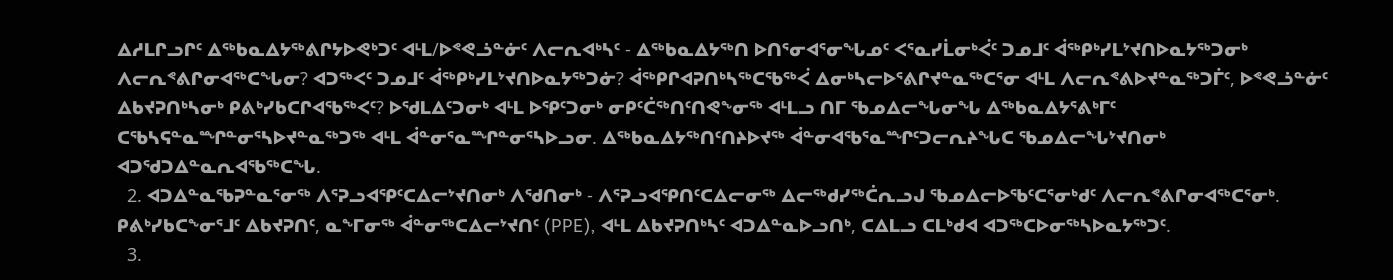ᐃᓱᒪᒋᓗᒋᑦ ᐃᖅᑲᓇᐃᔭᖅᕕᒋᔭᐅᕙᒃᑐᑦ ᐊᒻᒪ/ᐅᕝᕙᓘᓐᓃᑦ ᐱᓕᕆᐊᒃᓴᑦ - ᐃᖅᑲᓇᐃᔭᖅᑎ ᐅᑎᕐᓂᐊᕐᓂᖓᓄᑦ ᐸᕐᓇᓯᒫᓂᒃᐹᑦ ᑐᓄᒧᑦ ᐋᖅᑭᒃᓯᒪᔾᔪᑎᐅᓇᔭᖅᑐᓂᒃ ᐱᓕᕆᕝᕕᒋᓂᐊᖅᑕᖓᓂ? ᐊᑐᖅᐸᑦ ᑐᓄᒧᑦ ᐋᖅᑭᒃᓯᒪᔾᔪᑎᐅᓇᔭᖅᑐᓃ? ᐋᖅᑭᒋᐊᕈᑎᒃᓴᖅᑕᖃᖅᐹ ᐃᓂᒃᓴᓕᐅᕐᕕᒋᔪᓐᓇᖅᑕᕐᓂ ᐊᒻᒪ ᐱᓕᕆᕝᕕᐅᔪᓐᓇᖅᑐᒦᑦ, ᐅᕝᕙᓘᓐᓃᑦ ᐃᑲᔪᕈᑎᒃᓴᓂᒃ ᑭᕕᒃᓯᑲᑕᒋᐊᖃᖅᐸᑦ? ᐅᖁᒪᐃᑦᑐᓂᒃ ᐊᒻᒪ ᐅᕿᑦᑐᓂᒃ ᓂᑭᑦᑖᖅᑎᑦᑎᕙᖕᓂᖅ ᐊᒻᒪᓗ ᑎᒥ ᖃᓄᐃᓕᖓᓂᖓ ᐃᖅᑲᓇᐃᔭᕐᕕᒃᒥᑦ ᑕᖃᓴᕋᓐᓇᙱᓐᓂᕐᓴᐅᔪᓐᓇᖅᑐᖅ ᐊᒻᒪ ᐋᓐᓂᕐᓇᙱᓐᓂᕐᓴᐅᓗᓂ. ᐃᖅᑲᓇᐃᔭᖅᑎᑦᑎᔨᐅᔪᖅ ᐋᓐᓂᐊᖃᕐᓇᙱᑦᑐᓕᕆᔨᖓᑕ ᖃᓄᐃᓕᖓᔾᔪᑎᓂᒃ ᐊᑐᖁᑐᐃᓐᓇᕆᐊᖃᖅᑕᖓ.
  2. ᐊᑐᐃᓐᓇᖃᕈᓐᓇᕐᓂᖅ ᐱᕐᕈᓗᐊᕿᑦᑕᐃᓕᔾᔪᑎᓂᒃ ᐱᖁᑎᓂᒃ - ᐱᕐᕈᓗᐊᕿᑎᑦᑕᐃᓕᓂᖅ ᐃᓕᖅᑯᓯᖅᑖᕆᓗᒍ ᖃᓄᐃᓕᐅᖃᑦᑕᕐᓂᒃᑯᑦ ᐱᓕᕆᕝᕕᒋᓂᐊᖅᑕᕐᓂᒃ. ᑭᕕᒃᓯᑲᑕᖕᓂᕐᒧᑦ ᐃᑲᔪᕈᑎᑦ, ᓇᖕᒥᓂᖅ ᐋᓐᓂᖅᑕᐃᓕᔾᔪᑎᑦ (PPE), ᐊᒻᒪ ᐃᑲᔪᕈᑎᒃᓴᑦ ᐊᑐᐃᓐᓇᐅᓗᑎᒃ, ᑕᐃᒪᓗ ᑕᒪᒃᑯᐊ ᐊᑐᖅᑕᐅᓂᖅᓴᐅᓇᔭᖅᑐᑦ.
  3.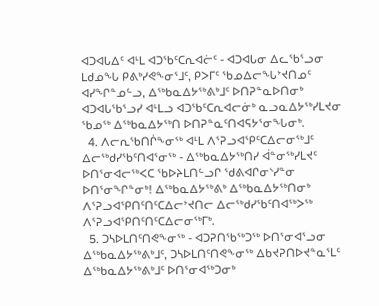ᐊᑐᐊᒐᐃᑦ ᐊᒻᒪ ᐊᑐᖃᑦᑕᕆᐊᓖᑦ - ᐊᑐᐊᒐᓂ ᐃᓚᖃᕐᓗᓂ ᒪᑯᓄᖓ ᑭᕕᒃᓯᕙᖕᓂᕐᒧᑦ, ᑭᐳᒥᑦ ᖃᓄᐃᓕᖓᔾᔪᑎᓄᑦ ᐊᓯᖏᓐᓄᓪᓗ, ᐃᖅᑲᓇᐃᔭᖅᕕᒃᒧᑦ ᐅᑎᕈᓐᓇᐅᑎᓂᒃ ᐊᑐᐊᒐᖃᕐᓗᓯ ᐊᒻᒪᓗ ᐊᑐᖃᑦᑕᕆᐊᓕᓃᒃ ᓇᓗᓇᐃᔭᖅᓯᒪᔪᓂ ᖃᓄᖅ ᐃᖅᑲᓇᐃᔭᖅᑎ ᐅᑎᕈᓐᓇᑦᑎᐊᕋᔭᕐᓂᖓᓂᒃ.
  4. ᐱᓕᕆᖃᑎᒌᖕᓂᖅ ᐊᒻᒪ ᐱᕐᕈᓗᐊᕿᑦᑕᐃᓕᓂᖅᒧᑦ ᐃᓕᖅᑯᓯᖃᑦᑎᐊᕐᓂᖅ - ᐃᖅᑲᓇᐃᔭᖅᑎᓯ ᐋᓐᓂᖅᓯᒪᔪᑦ ᐅᑎᕐᓂᐊᓕᖅᐸᑕ ᖃᐅᔨᒪᑎᓪᓗᒋ ᖁᕕᐊᒋᓂᔅᓯᓐᓂ ᐅᑎᕐᓂᖏᓐᓂᒃ! ᐃᖅᑲᓇᐃᔭᖅᕕᒃ ᐃᖅᑲᓇᐃᔭᖅᑎᓂᒃ ᐱᕐᕈᓗᐊᕿᑎᑦᑎᑦᑕᐃᓕᔾᔪᑎᓕ ᐃᓕᖅᑯᓯᖃᑦᑎᐊᖅᐳᖅ ᐱᕐᕈᓗᐊᕿᑎᑦᑎᑦᑕᐃᓕᓂᖅᒥᒃ.
  5. ᑐᓴᐅᒪᑎᑦᑎᕙᖕᓂᖅ - ᐊᑐᕈᑎᖃᖅᑐᖅ ᐅᑎᕐᓂᐊᕐᓗᓂ ᐃᖅᑲᓇᐃᔭᖅᕕᒃᒧᑦ, ᑐᓴᐅᒪᑎᑦᑎᕙᖕᓂᖅ ᐃᑲᔪᕈᑎᐅᔪᓐᓇᕐᒪᑦ ᐃᖅᑲᓇᐃᔭᖅᕕᒃᒧᑦ ᐅᑎᕐᓂᐊᖅᑐᓂᒃ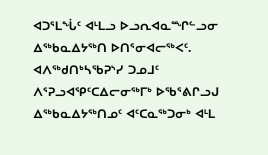ᐊᑐᕐᒪᖔᑦ ᐊᒻᒪᓗ ᐅᓗᕆᐊᓇᙱᓪᓗᓂ ᐃᖅᑲᓇᐃᔭᖅᑎ ᐅᑎᕐᓂᐊᓕᖅᐸᑦ.
ᐊᐱᖅᑯᑎᒃᓴᖃᕈᔅᓯ ᑐᓄᒧᑦ ᐱᕐᕈᓗᐊᕿᑦᑕᐃᓕᓂᖅᒥᒃ ᐅᖃᕐᕕᒋᓗᒍ ᐃᖅᑲᓇᐃᔭᖅᑎᓄᑦ ᐊᑦᑕᓇᖅᑐᓂᒃ ᐊᒻᒪ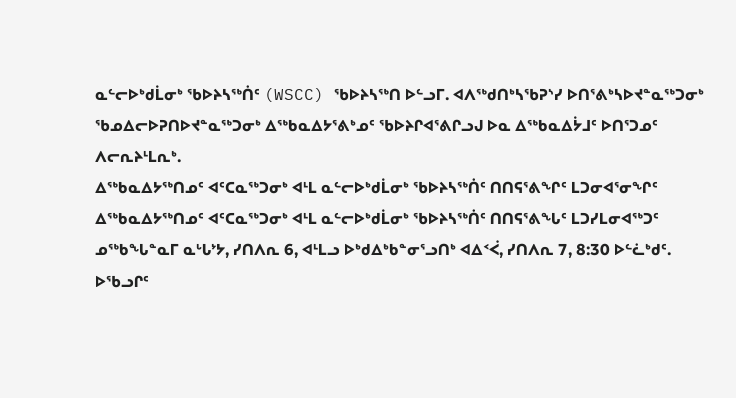ᓇᓪᓕᐅᒃᑯᒫᓂᒃ ᖃᐅᔨᓴᖅᑏᑦ (WSCC) ᖃᐅᔨᓴᖅᑎ ᐅᓪᓗᒥ. ᐊᐱᖅᑯᑎᒃᓴᖃᕈᔅᓯ ᐅᑎᕐᕕᒃᓴᐅᔪᓐᓇᖅᑐᓂᒃ ᖃᓄᐃᓕᐅᕈᑎᐅᔪᓐᓇᖅᑐᓂᒃ ᐃᖅᑲᓇᐃᔭᕐᕕᒃᓄᑦ ᖃᐅᔨᒋᐊᕐᕕᒋᓗᒍ ᐅᓇ ᐃᖅᑲᓇᐃᔮᒧᑦ ᐅᑎᕐᑐᓄᑦ ᐱᓕᕆᔨᒻᒪᕆᒃ.
ᐃᖅᑲᓇᐃᔭᖅᑎᓄᑦ ᐊᑦᑕᓇᖅᑐᓂᒃ ᐊᒻᒪ ᓇᓪᓕᐅᒃᑯᒫᓂᒃ ᖃᐅᔨᓴᖅᑏᑦ ᑎᑎᕋᕐᕕᖏᑦ ᒪᑐᓂᐊᕐᓂᖏᑦ
ᐃᖅᑲᓇᐃᔭᖅᑎᓄᑦ ᐊᑦᑕᓇᖅᑐᓂᒃ ᐊᒻᒪ ᓇᓪᓕᐅᒃᑯᒫᓂᒃ ᖃᐅᔨᓴᖅᑏᑦ ᑎᑎᕋᕐᕕᖓᑦ ᒪᑐᓯᒪᓂᐊᖅᑐᑦ ᓄᖅᑲᖓᓐᓇᒥ ᓇᒡᒐᔾᔭ, ᓯᑎᐱᕆ 6, ᐊᒻᒪᓗ ᐅᒃᑯᐃᒃᑲᓐᓂᕐᓗᑎᒃ ᐊᐃᑉᐹ, ᓯᑎᐱᕆ 7, 8:30 ᐅᓪᓛᒃᑯᑦ.
ᐅᖃᓗᒋᑦ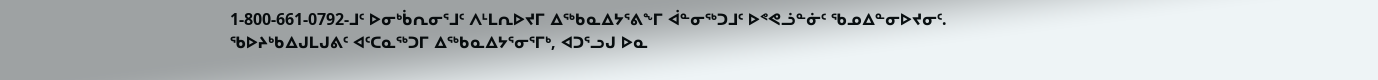1-800-661-0792-ᒧᑦ ᐅᓂᒃᑳᕆᓂᕐᒧᑦ ᐱᒻᒪᕆᐅᔪᒥ ᐃᖅᑲᓇᐃᔭᕐᕕᖕᒥ ᐋᓐᓂᖅᑐᒧᑦ ᐅᕝᕙᓘᓐᓃᑦ ᖃᓄᐃᓐᓂᐅᔪᓂᑦ.
ᖃᐅᔨᒃᑲᐃᒍᒪᒍᕕᑦ ᐊᑦᑕᓇᖅᑐᒥ ᐃᖅᑲᓇᐃᔭᕐᓂᕐᒥᒃ, ᐊᑐᕐᓗᒍ ᐅᓇ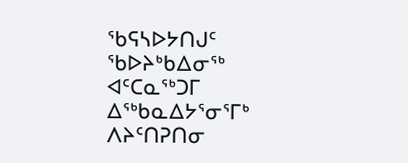ᖃᕋᓴᐅᔭᑎᒍᑦ ᖃᐅᔨᒃᑲᐃᓂᖅ ᐊᑦᑕᓇᖅᑐᒥ ᐃᖅᑲᓇᐃᔭᕐᓂᕐᒥᒃ ᐱᔨᑦᑎᕈᑎᓂ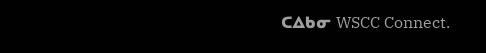ᑕᐃᑲᓂ WSCC Connect.